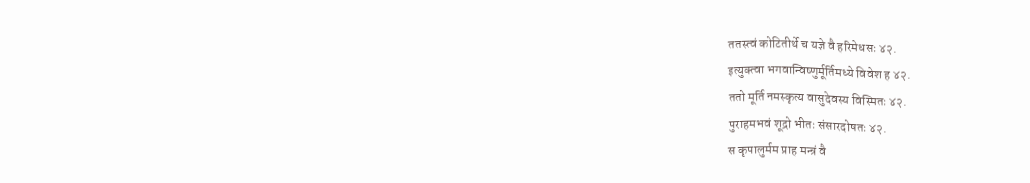ततस्त्वं कोटितीर्थे च यज्ञे वै हरिमेधसः ४२.
इत्युक्त्वा भगवान्विष्णुर्मूर्तिमध्ये विवेश ह ४२.
ततो मूर्ति नमस्कृत्य वासुदेवस्य विस्मितः ४२.
पुराहमभवं शूद्रो भीतः संसारदोषतः ४२.
स कृपालुर्मम प्राह मन्त्रं वै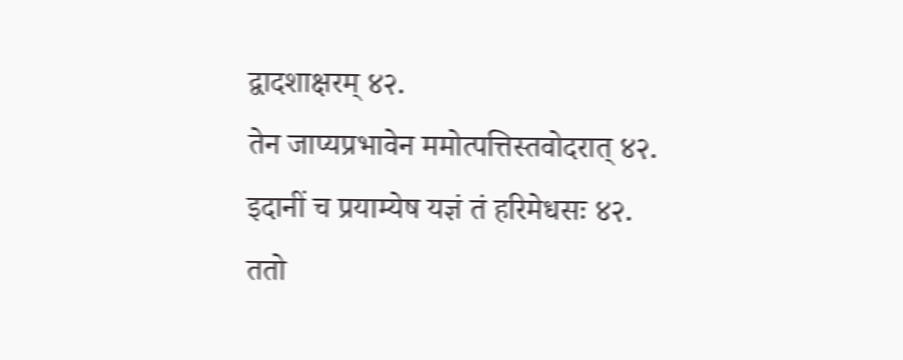द्वादशाक्षरम् ४२.
तेन जाप्यप्रभावेन ममोत्पत्तिस्तवोदरात् ४२.
इदानीं च प्रयाम्येष यज्ञं तं हरिमेधसः ४२.
ततो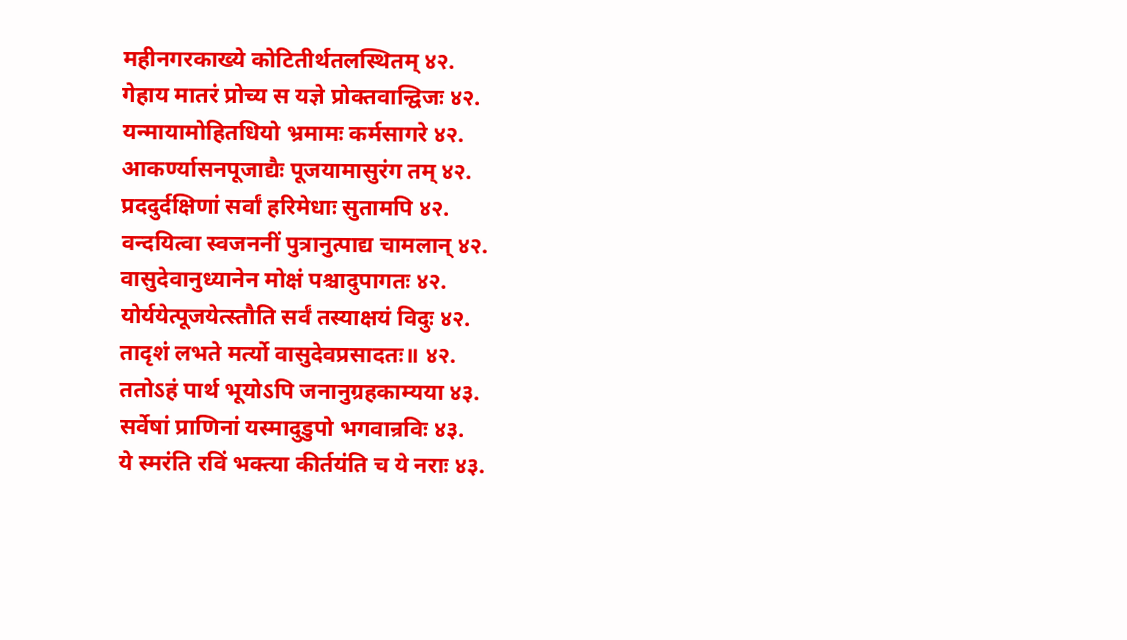महीनगरकाख्ये कोटितीर्थतलस्थितम् ४२.
गेहाय मातरं प्रोच्य स यज्ञे प्रोक्तवान्द्विजः ४२.
यन्मायामोहितधियो भ्रमामः कर्मसागरे ४२.
आकर्ण्यासनपूजाद्यैः पूजयामासुरंग तम् ४२.
प्रददुर्दक्षिणां सर्वां हरिमेधाः सुतामपि ४२.
वन्दयित्वा स्वजननीं पुत्रानुत्पाद्य चामलान् ४२.
वासुदेवानुध्यानेन मोक्षं पश्चादुपागतः ४२.
योर्ययेत्पूजयेत्स्तौति सर्वं तस्याक्षयं विदुः ४२.
तादृशं लभते मर्त्यो वासुदेवप्रसादतः॥ ४२.
ततोऽहं पार्थ भूयोऽपि जनानुग्रहकाम्यया ४३.
सर्वेषां प्राणिनां यस्मादुडुपो भगवान्रविः ४३.
ये स्मरंति रविं भक्त्या कीर्तयंति च ये नराः ४३.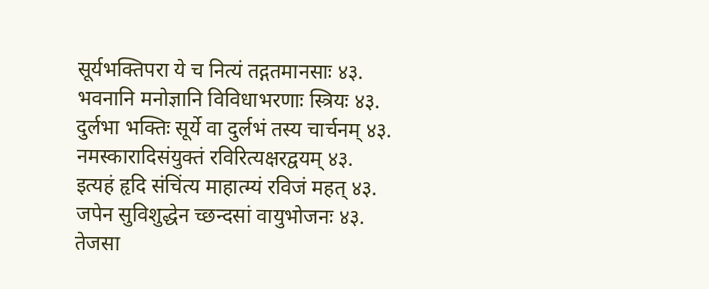सूर्यभक्तिपरा ये च नित्यं तद्गतमानसाः ४३.
भवनानि मनोज्ञानि विविधाभरणाः स्त्रियः ४३.
दुर्लभा भक्तिः सूर्ये वा दुर्लभं तस्य चार्चनम् ४३.
नमस्कारादिसंयुक्तं रविरित्यक्षरद्वयम् ४३.
इत्यहं हृदि संचिंत्य माहात्म्यं रविजं महत् ४३.
जपेन सुविशुद्धेन च्छन्दसां वायुभोजनः ४३.
तेजसा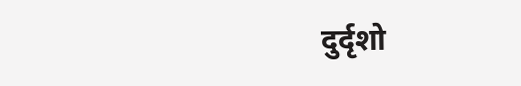दुर्दृशो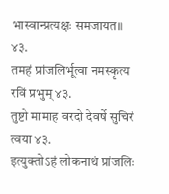भास्वान्प्रत्यक्षः समजायत॥ ४३.
तमहं प्रांजलिर्भूत्वा नमस्कृत्य रविं प्रभुम् ४३.
तुष्टो मामाह वरदो देवर्षे सुचिरं त्वया ४३.
इत्युक्तोऽहं लोकनाथं प्रांजलिः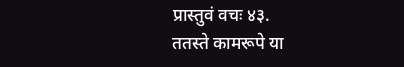प्रास्तुवं वचः ४३.
ततस्ते कामरूपे या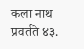कला नाथ प्रवर्तते ४३.